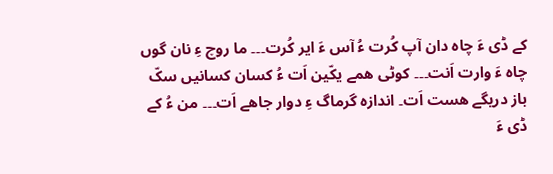کے ڈی ءَ چاہ دان آپ کُرت ءُ آس ءَ ایر کُرت۔۔۔ ما روچ ءِ نان گوں چاہ ءَ وارت اَنت۔۔۔ کوٹی ھمے یکّین اَت ءُ کسان کسانیں سکّ باز دریگے ھست اَت۔ اندازہ گرماگ ءِ دوار جاھے اَت۔۔۔ من ءُ کے ڈی ءَ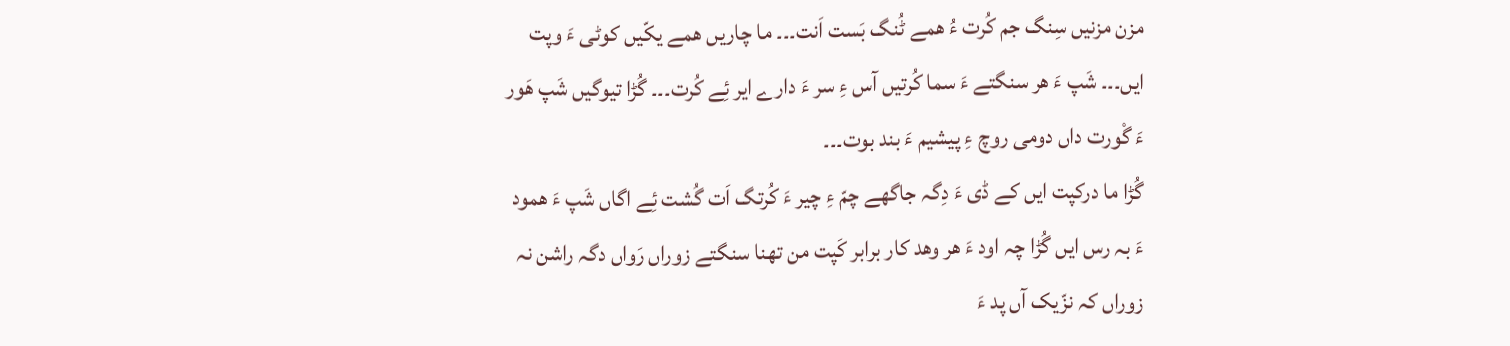مزن مزنیں سِنگ جم کُرت ءُ ھمے ٹُنگ بَست اَنت۔۔۔ ما چاریں ھمے یکّیں کوٹی ءَ وپت ایں۔۔۔ شَپ ءَ ھر سنگتے ءَ سما کُرتیں آس ءِ سر ءَ دارے ایر ئِے کُرت۔۔۔ گُڑا تیوگیں شَپ ھَور ءَ گْورت داں دومی روچ ءِ پیشیم ءَ بند بوت۔۔۔
گُڑا ما درکپت ایں کے ڈی ءَ دِگہ جاگھے چمّ ءِ چیر ءَ کُرتگ اَت گُشت ئِے اگاں شَپ ءَ ھمود ءَ بہ رس ایں گُڑا چہ اود ءَ ھر وھد کار برابر کَپت من تھنا سنگتے زوراں رَواں دگہ راشن نہ زوراں کہ نزّیک آں پد ءَ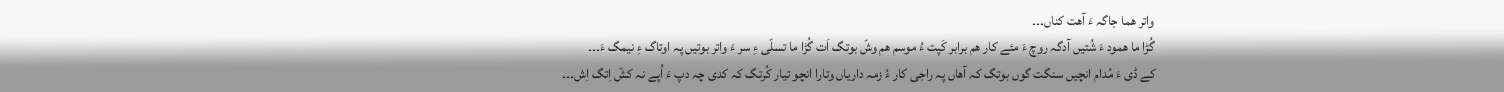واتر ھما جاگہ ءَ آھت کناں۔۔۔
گُڑا ما ھمود ءَ شُتیں آدگہ روچ ءَ مئے کار ھم برابر کَپت ءُ موسم ھم وشّ بوتگ اَت گُڑا ما تسلّی ءِ سر ءَ واتر بوتیں پہ اوتاگ ءِ نیمگ ءَ۔۔۔
کے ڈی ءَ مُدام انچیں سنگت گوں بوتگ کہ آھاں پہ راجی کار ءُ زمہ داریاں وتارا انچو تیار کُرتگ کہ کدی چہ دپ ءَ اُپے نہ کشّ اِتگ اِش۔۔۔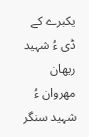یکبرے کے ڈی ءُ شہید ریھان مھروان ءُ شہید سنگر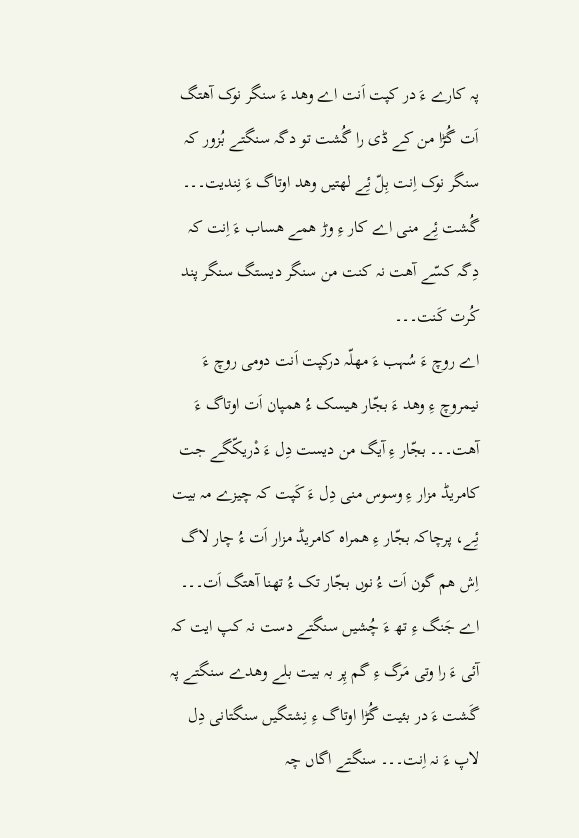پہ کارے ءَ در کپت اَنت اے وھد ءَ سنگر نوک آھتگ اَت گُڑا من کے ڈی را گُشت تو دگہ سنگتے بُزور کہ سنگر نوک اِنت بِلّ ئِے لھتیں وھد اوتاگ ءَ نِندیت۔۔۔ گُشت ئِے منی اے کار ءِ وڑ ھمے ھساب ءَ اِنت کہ دِگہ کسّے آھت نہ کنت من سنگر دیستگ سنگر پند کُرت کَنت۔۔۔
اے روچ ءَ سُہب ءَ مھلّہ درکپت اَنت دومی روچ ءَ نیمروچ ءِ وھد ءَ بجّار ھیسک ءُ ھمپان اَت اوتاگ ءَ آھت۔۔۔ بجّار ءِ آیگ من دیست دِل ءَ دْریکّگے جت کامریڈ مزار ءِ وسوس منی دِل ءَ کَپت کہ چیزے مہ بیت ئِے، پرچاکہ بجّار ءِ ھمراہ کامریڈ مزار اَت ءُ چار لاگ اِش ھم گون اَت ءُ نوں بجّار تک ءُ تھنا آھتگ اَت۔۔۔
اے جَنگ ءِ تھ ءَ چُشیں سنگتے دست نہ کپ ایت کہ آئی ءَ را وتی مَرگ ءِ گم پِر بہ بیت بلے وھدے سنگتے پہ گَشت ءَ در بئیت گُڑا اوتاگ ءِ نِشتگیں سنگتانی دِل لاپ ءَ نہ اِنت۔۔۔ سنگتے اگاں چہ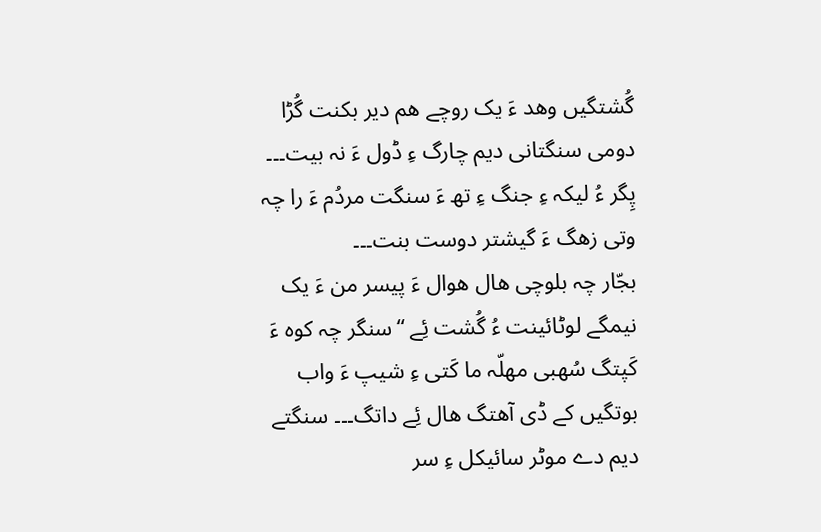گُشتگیں وھد ءَ یک روچے ھم دیر بکنت گُڑا دومی سنگتانی دیم چارگ ءِ ڈول ءَ نہ بیت۔۔۔ پِگر ءُ لیکہ ءِ جنگ ءِ تھ ءَ سنگت مردُم ءَ را چہ وتی زھگ ءَ گیشتر دوست بنت۔۔۔
بجّار چہ بلوچی ھال ھوال ءَ پیسر من ءَ یک نیمگے لوٹائینت ءُ گُشت ئِے “سنگر چہ کوہ ءَ کَپتگ سُھبی مھلّہ ما کَتی ءِ شیپ ءَ واب بوتگیں کے ڈی آھتگ ھال ئِے داتگ۔۔۔ سنگتے دیم دے موٹر سائیکل ءِ سر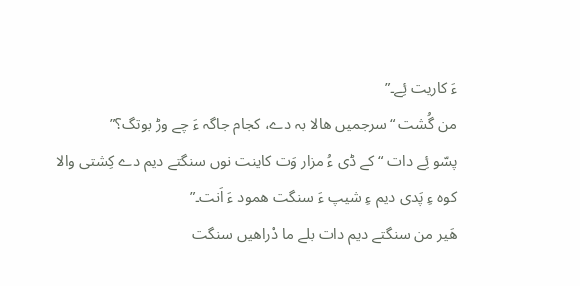ءَ کاریت ئِے۔”
من گُشت “سرجمیں ھالا بہ دے، کجام جاگہ ءَ چے وڑ بوتگ؟”
پسّو ئِے دات “کے ڈی ءُ مزار وَت کاینت نوں سنگتے دیم دے کِشتی والا کوہ ءِ پَدی دیم ءِ شیپ ءَ سنگت ھمود ءَ اَنت۔”
ھَیر من سنگتے دیم دات بلے ما دْراھیں سنگت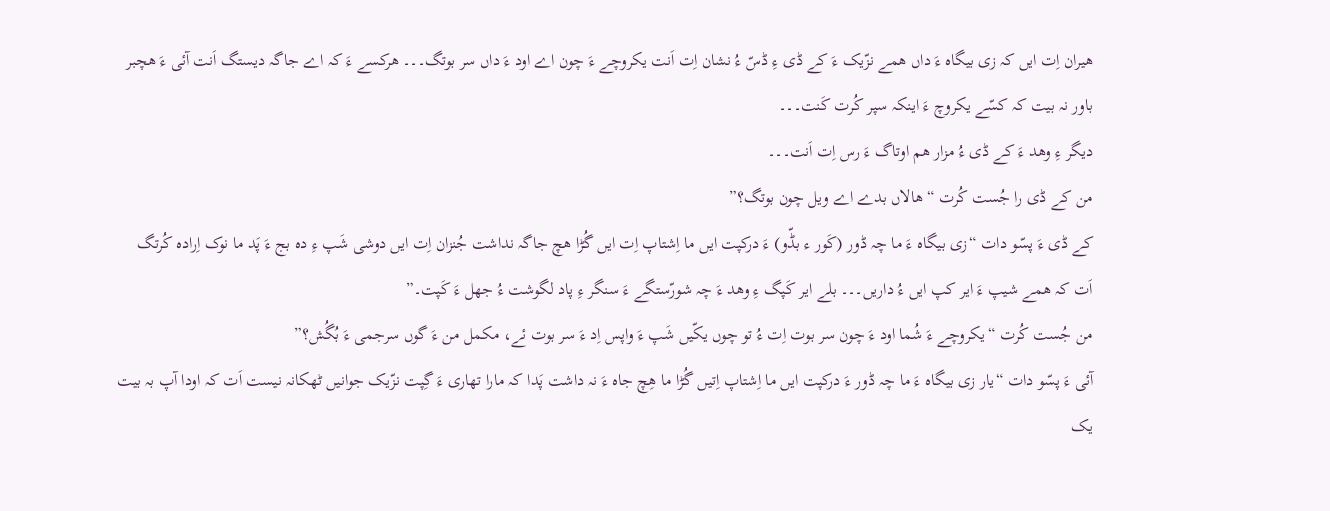ھیران اِت ایں کہ زی بیگاہ ءَ داں ھمے نزّیک ءَ کے ڈی ءِ ڈسّ ءُ نشان اِت اَنت یکروچے ءَ چون اے اود ءَ داں سر بوتگ۔۔۔ ھرکسے ءَ کہ اے جاگہ دیستگ اَنت آئی ءَ ھچبر باور نہ بیت کہ کسّے یکروچ ءَ اینکہ سپر کُرت کَنت۔۔۔
دیگر ءِ وھد ءَ کے ڈی ءُ مزار ھم اوتاگ ءَ رس اِت اَنت۔۔۔
من کے ڈی را جُست کُرت “ھالاں بدے اے ویل چون بوتگ؟”
کے ڈی ءَ پسّو دات “زی بیگاہ ءَ ما چہ ڈور (کَور ء بڈّو) ءَ درکپت ایں ما اِشتاپ اِت ایں گُڑا ھچ جاگہ نداشت جُنزان اِت ایں دوشی شَپ ءِ دہ بج ءَ پَد ما نوک اِرادہ کُرتگ اَت کہ ھمے شیپ ءَ ایر کپ ایں ءُ داریں۔۔۔ بلے ایر کَپگ ءِ وھد ءَ چہ شورّستگے ءَ سنگر ءِ پاد لگوشت ءُ جھل ءَ کَپت۔”
من جُست کُرت “یکروچے ءَ شُما اود ءَ چون سر بوت اِت ءُ تو چوں یکّیں شَپ ءَ واپس اِد ءَ سر بوت ئے، مکمل من ءَ گوں سرجمی ءَ بُگُش؟”
آئی ءَ پسّو دات “یار زی بیگاہ ءَ ما چہ ڈور ءَ درکپت ایں ما اِشتاپ اِتیں گُڑا ما ھِچ جاہ ءَ نہ داشت پَدا کہ مارا تھاری ءَ گِپت نزّیک جوانیں ٹھکانہ نیست اَت کہ اودا آپ بہ بیت یک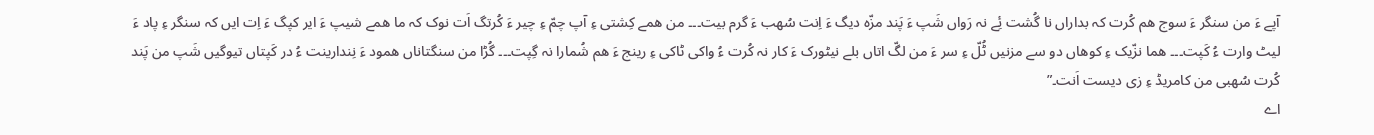آپے ءَ من سنگر ءَ سوج ھم کُرت کہ بداراں نا گُشت ئِے نہ رَواں شَپ ءَ پَند مزّہ دیگ ءَ اِنت سُھب ءَ گرم بیت۔۔۔ من ھمے کِشتی ءِ آپ چمّ ءِ چیر ءَ کُرتگ اَت نوک کہ ما ھمے شیپ ءَ ایر کپگ ءَ اِت ایں کہ سنگر ءِ پاد ءَ لیٹ وارت ءُ کَپت۔۔۔ ھما نزّیک ءِ کوھاں دو سے مزنیں ٹُلّ ءِ سر ءَ من لگّ اتاں بلے نیٹورک ءَ کار نہ کُرت ءُ واکی ٹاکی ءِ رینج ءَ ھم شُمارا نہ گِپت۔۔۔ گُڑا من سنگتاناں ھمود ءَ نِندارینت ءُ در کَپتاں تیوگیں شَپ من پَند کُرت سُھبی من کامریڈ ءِ زی دیست اَنت۔”
اے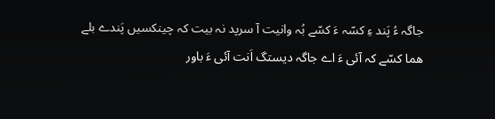جاگہ ءُ پَند ءِ کسّہ ءَ کسّے بُہ وانیت آ سرپد نہ بیت کہ چینکسیں پَندے بلے ھما کسّے کہ آئی ءَ اے جاگہ دیستگ اَنت آئی ءَ باور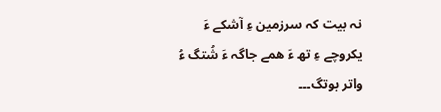نہ بیت کہ سرزمین ءِ آشکے ءَ یکروچے ءِ تھ ءَ ھمے جاگہ ءَ شُتگ ءُ واتر بوتگ۔۔۔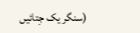(سنگر یک جِتائیں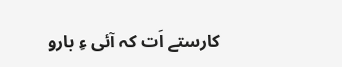کارستے اَت کہ آئی ءِ بارو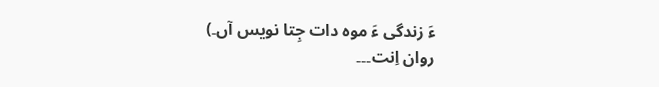ءَ زندگی ءَ موہ دات جِتا نویس آں۔)
روان اِنت۔۔۔